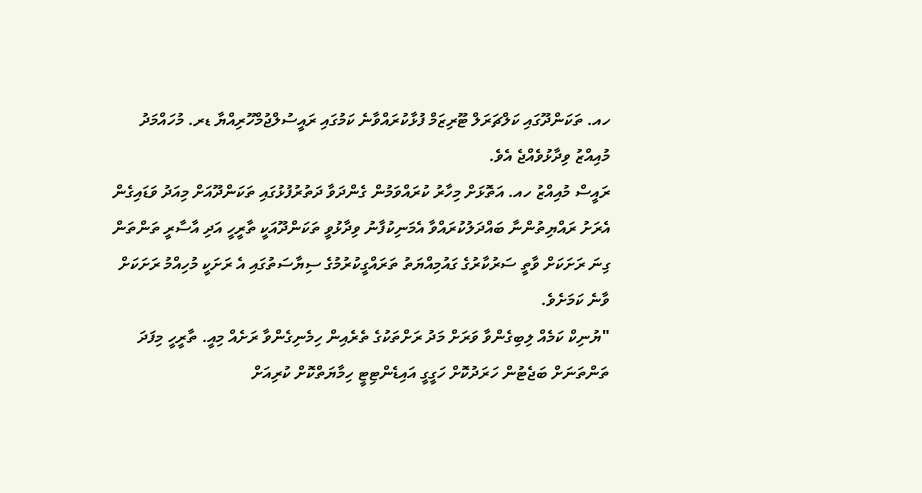ހއ. ތަކަންދޫގައި ކަލްޗަރަލް ޓޫރިޒަމް ފުޅާކުރައްވާނެ ކަމުގައި ރައީސުލްޖުމްހޫރިއްޔާ ޑރ. މުހައްމަދު މުއިއްޒު ވިދާޅުވެއްޖެ އެވެ.
ރައީސް މުއިއްޒު ހއ. އަތޮޅަށް މިހާރު ކުރައްވަމުން ގެންދަވާ ދަތުރުފުޅުގައި ތަކަންދޫއަށް މިއަދު ވަޑައިގެން އެރަށު ރައްޔިތުންނާ ބައްދަލުކުރައްވާ އެމަނިކުފާނު ވިދާޅުވީ ތަކަންދޫއަކީ ތާރީހީ އަދި އާސާރީ ތަންތަން ގިނަ ރަށަކަށް ވާތީ ސަރުކާރުގެ ގައުމިއްޔަތު ތަރައްގީކުރުމުގެ ސިޔާސަތުގައި އެ ރަށަކީ މުހިއްމު ރަށަކަށް ވާނެ ކަމަށެވެ.
"ޔުނިކް ކަމެއް ލިބިގެންވާ ވަރަށް މަދު ރަށްތަކުގެ ތެރެއިން ހިމެނިގެންވާ ރަށެއް މިއީ. ތާރީހީ މިފަދަ ތަންތަނަށް ބަޖެޓުން ހަރަދުކޮށް ހަގީގީ އައިޑެންޓިޓީ ހިމާޔަތްކޮށް ކުރިއަށް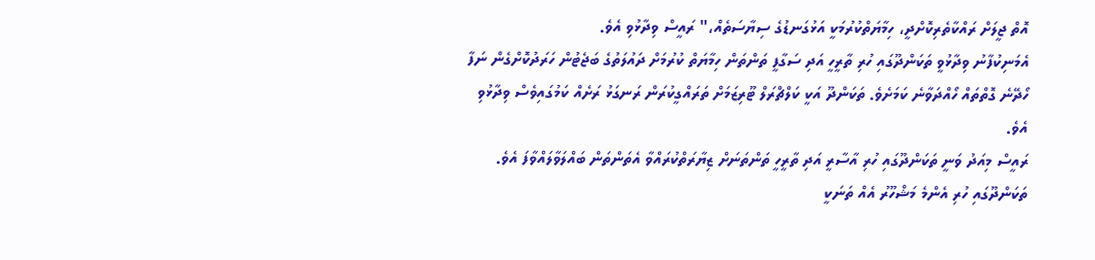އޮތް ޖީލަށް ރައްކާތެރިކޮށްދީ، ހިމާޔަތްކުރުމަކީ އަޅުގަނޑުގެ ސިޔާސަތެއް،" ރައީސް ވިދާޅުވި އެވެ.
އެމަނިކުފާނު ވިދާޅުވީ ތަކަންދޫގައި ހުރި ތާރީހީ އަދި ސަގާފީ ތަންތަން ހިމާޔަތް ކުރުމަށް ދައުލަތުގެ ބަޖެޓުން ހަރަދުކޮށްގެން ނަފާ ހޯދޭނެ ގޮތްތައް ހޯއްދަވާނެ ކަމަށެވެ. ތަކަންދޫ އަކީ ކަލްޗްރަލް ޓޫރިޒަމަށް ތަރައްގީކުރަން ރަނގަޅު ރަށެއް ކަމުގައިވެސް ވިދާޅުވި އެވެ.
ރައީސް މިއަދު ވަނީ ތަކަންދޫގައި ހުރި އާސާރީ އަދި ތާރީހީ ތަންތަނަށް ޒިޔާރަތްކުރައްވާ އެތަންތަން ބައްލަވާލައްވާފަ އެވެ.
ތަކަންދޫގައި ހުރި އެންމެ މަޝްހޫރު އެއް ތަނަކީ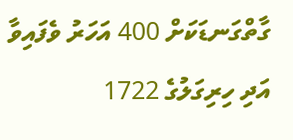ގާތްގަނޑަކަށް 400 އަހަރު ވެފައިވާ އަދި ހިރިގަލުގެ 1722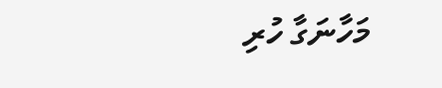މަހާނަގާ ހުރި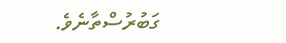ގަބުރުސްތާނެވެ.